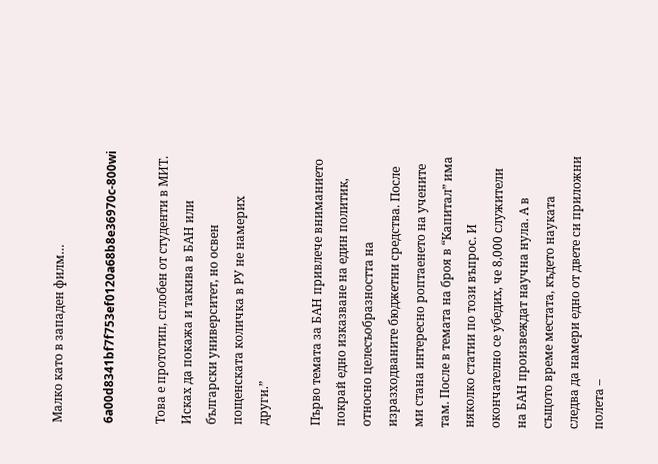Малко като в западен филм…

6a00d8341bf7f753ef0120a68b8e36970c-800wi

Това е прототип, сглобен от студенти в МИТ. Исках да покажа и такива в БАН или български университет, но освен пощенската количка в РУ не намерих други.”

Първо темата за БАН привлече вниманието покрай едно изказване на един политик, относно целесъобразността на изразходваните бюджетни средства. После ми стана интересно роптаенето на учените там. После в темата на броя в “Капитал” има няколко статии по този въпрос. И окончателно се убедих, че 8,000 служители на БАН произвеждат научна нула. А в същото време местата, където науката следва да намери едно от двете си приложни полета –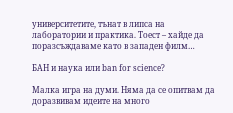университетите, тънат в липса на лаборатории и практика. Тоест – хайде да поразсъждаваме като в западен филм…

БАН и наука или ban for science?

Малка игра на думи. Няма да се опитвам да доразвивам идеите на много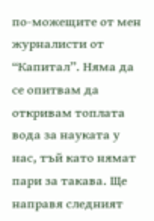по-можещите от мен журналисти от “Капитал”. Няма да се опитвам да откривам топлата вода за науката у нас, тъй като нямат пари за такава. Ще направя следният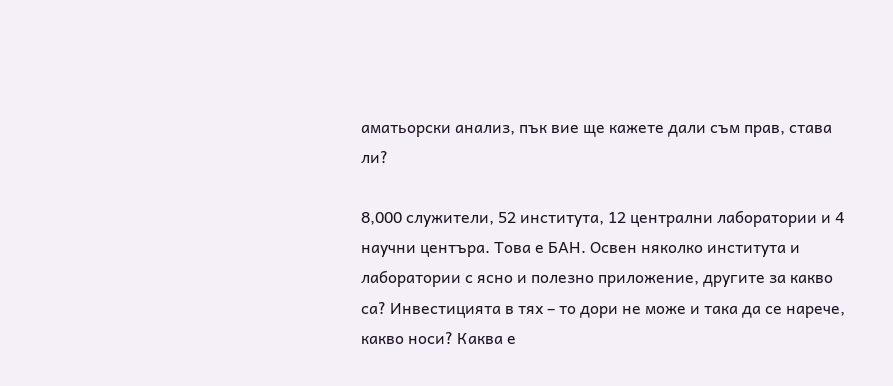аматьорски анализ, пък вие ще кажете дали съм прав, става ли?

8,000 служители, 52 института, 12 централни лаборатории и 4 научни центъра. Това е БАН. Освен няколко института и лаборатории с ясно и полезно приложение, другите за какво са? Инвестицията в тях – то дори не може и така да се нарече, какво носи? Каква е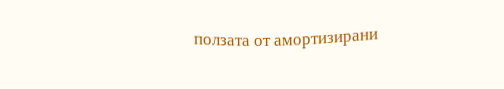ползата от амортизирани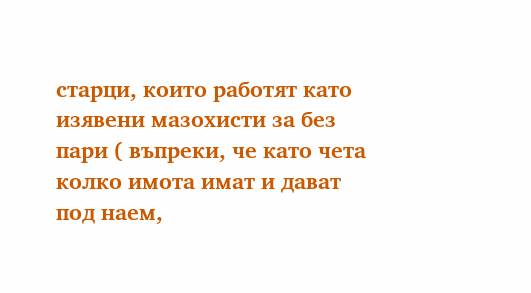старци, които работят като изявени мазохисти за без пари ( въпреки, че като чета колко имота имат и дават под наем,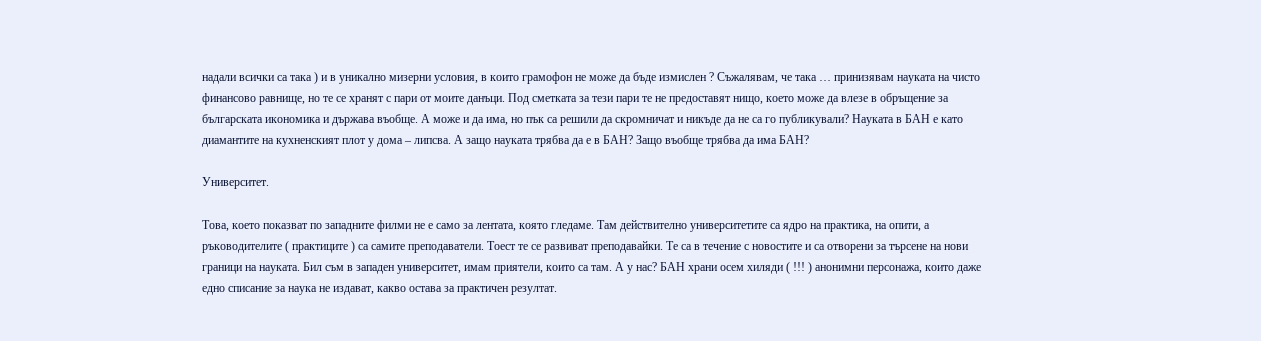надали всички са така ) и в уникално мизерни условия, в които грамофон не може да бъде измислен ? Съжалявам, че така … принизявам науката на чисто финансово равнище, но те се хранят с пари от моите данъци. Под сметката за тези пари те не предоставят нищо, което може да влезе в обръщение за българската икономика и държава въобще. А може и да има, но пък са решили да скромничат и никъде да не са го публикували? Науката в БАН е като диамантите на кухненският плот у дома – липсва. А защо науката трябва да е в БАН? Защо въобще трябва да има БАН?

Университет.

Това, което показват по западните филми не е само за лентата, която гледаме. Там действително университетите са ядро на практика, на опити, а ръководителите ( практиците ) са самите преподаватели. Тоест те се развиват преподавайки. Те са в течение с новостите и са отворени за търсене на нови граници на науката. Бил съм в западен университет, имам приятели, които са там. А у нас? БАН храни осем хиляди ( !!! ) анонимни персонажа, които даже едно списание за наука не издават, какво остава за практичен резултат.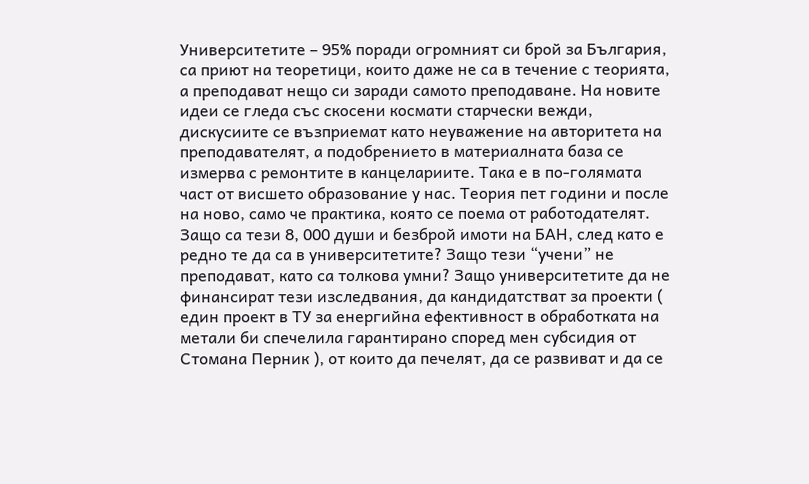Университетите – 95% поради огромният си брой за България, са приют на теоретици, които даже не са в течение с теорията, а преподават нещо си заради самото преподаване. На новите идеи се гледа със скосени космати старчески вежди, дискусиите се възприемат като неуважение на авторитета на преподавателят, а подобрението в материалната база се измерва с ремонтите в канцелариите. Така е в по-голямата част от висшето образование у нас. Теория пет години и после на ново, само че практика, която се поема от работодателят. Защо са тези 8, 000 души и безброй имоти на БАН, след като е редно те да са в университетите? Защо тези “учени” не преподават, като са толкова умни? Защо университетите да не финансират тези изследвания, да кандидатстват за проекти ( един проект в ТУ за енергийна ефективност в обработката на метали би спечелила гарантирано според мен субсидия от Стомана Перник ), от които да печелят, да се развиват и да се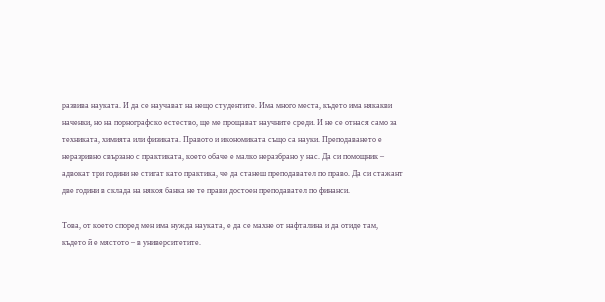развива науката. И да се научават на нещо студентите. Има много места, където има някакви наченки, но на порнографско естество, ще ме прощават научните среди. И не се отнася само за техниката, химията или физиката. Правото и икономиката също са науки. Преподаването е неразривно свързано с практиката, което обаче е малко неразбрано у нас. Да си помощник – адвокат три години не стигат като практика, че да станеш преподавател по право. Да си стажант две години в склада на някоя банка не те прави достоен преподавател по финанси.

Това, от което според мен има нужда науката, е да се махне от нафталина и да отиде там, където й е мястото – в университетите.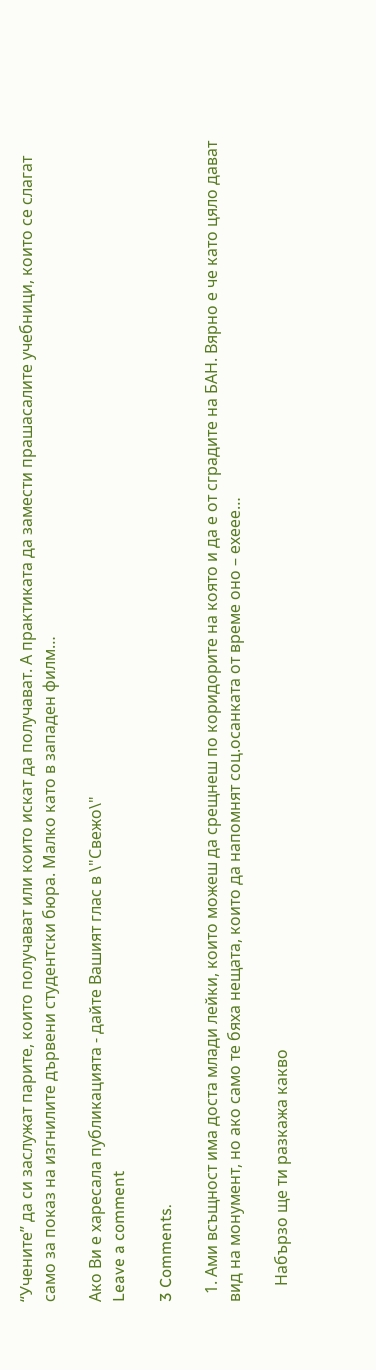“Учените” да си заслужат парите, които получават или които искат да получават. А практиката да замести прашасалите учебници, които се слагат само за показ на изгнилите дървени студентски бюра. Малко като в западен филм…

Ако Ви е харесала публикацията - дайте Вашият глас в \"Свежо\"
Leave a comment

3 Comments.

  1. Ами всъщност има доста млади лейки, които можеш да срещнеш по коридорите на която и да е от сградите на БАН. Вярно е че като цяло дават вид на монумент, но ако само те бяха нещата, които да напомнят соц.осанката от време оно – ехеее…

    Набързо ще ти разкажа какво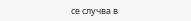се случва в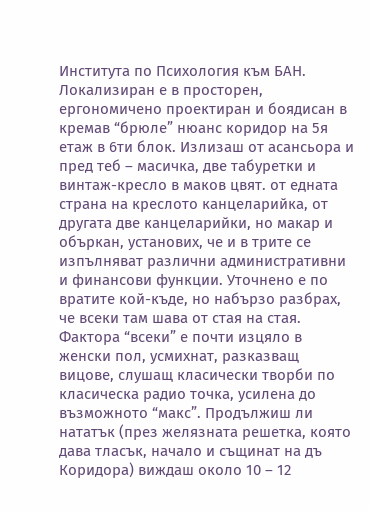Института по Психология към БАН. Локализиран е в просторен, ергономичено проектиран и боядисан в кремав “брюле” нюанс коридор на 5я етаж в 6ти блок. Излизаш от асансьора и пред теб – масичка, две табуретки и винтаж-кресло в маков цвят. от едната страна на креслото канцеларийка, от другата две канцеларийки, но макар и объркан, установих, че и в трите се изпълняват различни административни и финансови функции. Уточнено е по вратите кой-къде, но набързо разбрах, че всеки там шава от стая на стая. Фактора “всеки” е почти изцяло в женски пол, усмихнат, разказващ вицове, слушащ класически творби по класическа радио точка, усилена до възможното “макс”. Продължиш ли нататък (през желязната решетка, която дава тласък, начало и същинат на дъ Коридора) виждаш около 10 – 12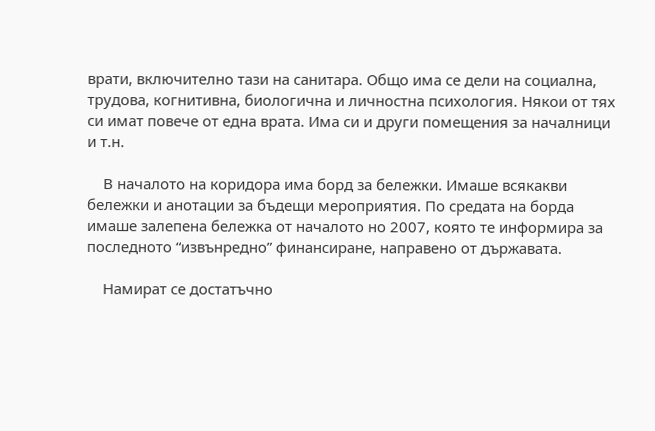врати, включително тази на санитара. Общо има се дели на социална, трудова, когнитивна, биологична и личностна психология. Някои от тях си имат повече от една врата. Има си и други помещения за началници и т.н.

    В началото на коридора има борд за бележки. Имаше всякакви бележки и анотации за бъдещи мероприятия. По средата на борда имаше залепена бележка от началото но 2007, която те информира за последното “извънредно” финансиране, направено от държавата.

    Намират се достатъчно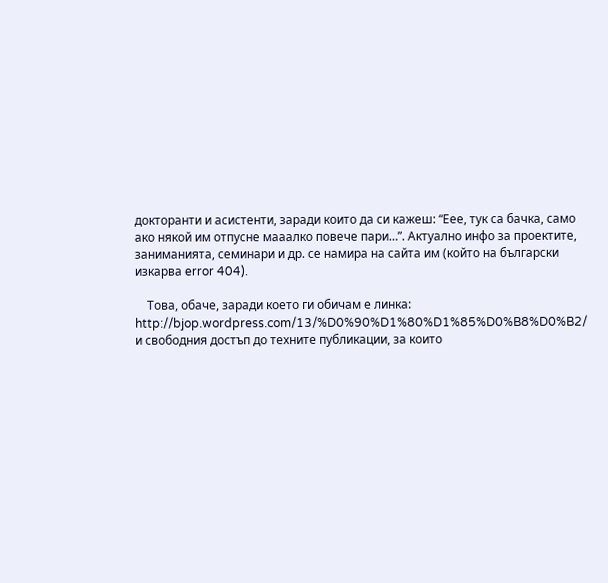докторанти и асистенти, заради които да си кажеш: “Еее, тук са бачка, само ако някой им отпусне мааалко повече пари…”. Актуално инфо за проектите, заниманията, семинари и др. се намира на сайта им (който на български изкарва error 404).

    Това, обаче, заради което ги обичам е линка: http://bjop.wordpress.com/13/%D0%90%D1%80%D1%85%D0%B8%D0%B2/ и свободния достъп до техните публикации, за които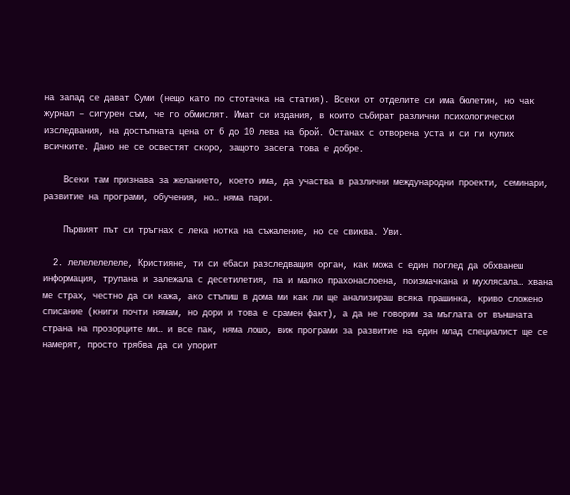на запад се дават Суми (нещо като по стотачка на статия). Всеки от отделите си има бюлетин, но чак журнал – сигурен съм, че го обмислят. Имат си издания, в които събират различни психологически изследвания, на достъпната цена от 6 до 10 лева на брой. Останах с отворена уста и си ги купих всичките. Дано не се освестят скоро, защото засега това е добре.

    Всеки там признава за желанието, което има, да участва в различни международни проекти, семинари, развитие на програми, обучения, но… няма пари.

    Първият път си тръгнах с лека нотка на съжаление, но се свиква. Уви.

  2. лелелелелеле, Кристияне, ти си ебаси разследващия орган, как можа с един поглед да обхванеш информация, трупана и залежала с десетилетия, па и малко прахонаслоена, поизмачкана и мухлясала… хвана ме страх, честно да си кажа, ако стъпиш в дома ми как ли ще анализираш всяка прашинка, криво сложено списание (книги почти нямам, но дори и това е срамен факт), а да не говорим за мъглата от външната страна на прозорците ми… и все пак, няма лошо, виж програми за развитие на един млад специалист ще се намерят, просто трябва да си упорит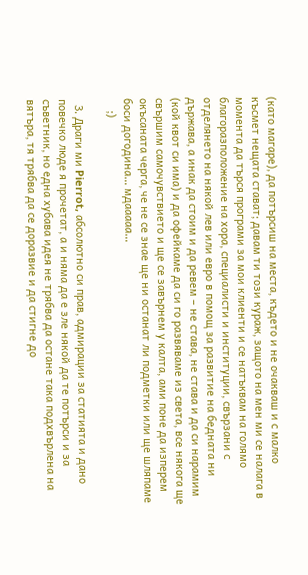(като магаре), да потърсиш на места, където и не очакваш и с малко късмет нещата стават; давам ти този кураж, защото на мен ми се налага в момента да търся програми за мои клиенти и се натъквам на голямо благоразположение на хора, специалисти и институции, свързани с отделянето на някой лев или евро в помощ за развитие на бедната ни държава, а инак да стоим и да ревем – не става, не става и да си нарамим (кой квот си има) и да офейкаме да си го развяваме из света, все някога ще свършим самочувствието и ще се завърнем у калта, ами поне да изперем окъсаната черга, че не се знае ще ни останат ли подметки или ще шляпаме боси догодина… мдааааа…
    ;)

  3. Драги ми Pierrot, абсолютно си прав, адмирации за статията и дано повечко люде я прочетат, а и няма да е зле някой да те потърси и за съветник, но една хубава идея не трябва да остане така подхвърлена на вятъра, тя трябва да се доразвие и да стигне до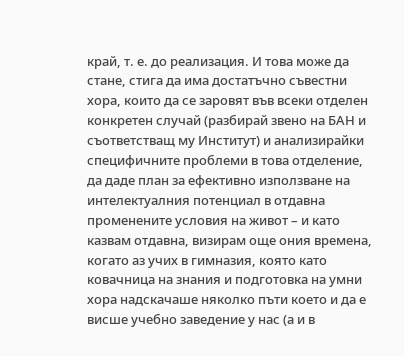край, т. е. до реализация. И това може да стане, стига да има достатъчно съвестни хора, които да се заровят във всеки отделен конкретен случай (разбирай звено на БАН и съответстващ му Институт) и анализирайки специфичните проблеми в това отделение, да даде план за ефективно използване на интелектуалния потенциал в отдавна променените условия на живот – и като казвам отдавна, визирам още ония времена, когато аз учих в гимназия, която като ковачница на знания и подготовка на умни хора надскачаше няколко пъти което и да е висше учебно заведение у нас (а и в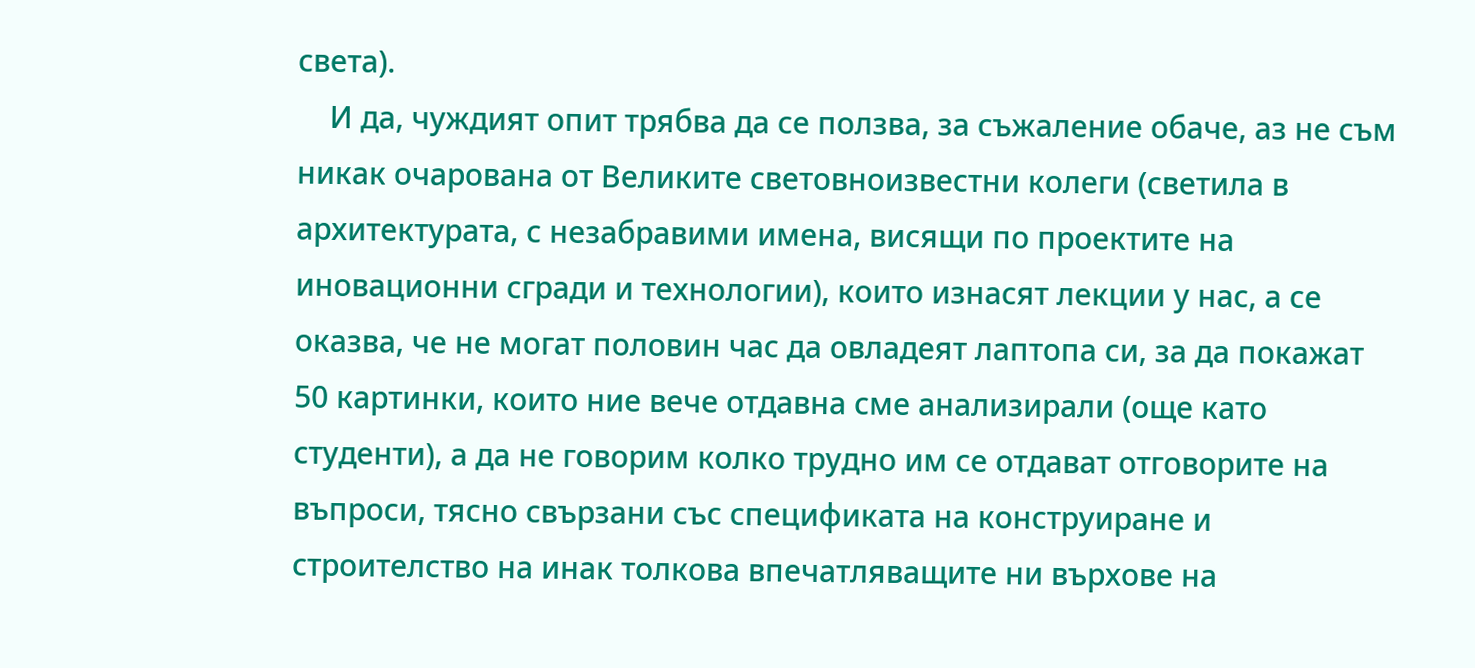света).
    И да, чуждият опит трябва да се ползва, за съжаление обаче, аз не съм никак очарована от Великите световноизвестни колеги (светила в архитектурата, с незабравими имена, висящи по проектите на иновационни сгради и технологии), които изнасят лекции у нас, а се оказва, че не могат половин час да овладеят лаптопа си, за да покажат 50 картинки, които ние вече отдавна сме анализирали (още като студенти), а да не говорим колко трудно им се отдават отговорите на въпроси, тясно свързани със спецификата на конструиране и строителство на инак толкова впечатляващите ни върхове на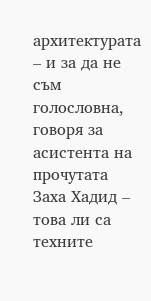архитектурата – и за да не съм голословна, говоря за асистента на прочутата Заха Хадид – това ли са техните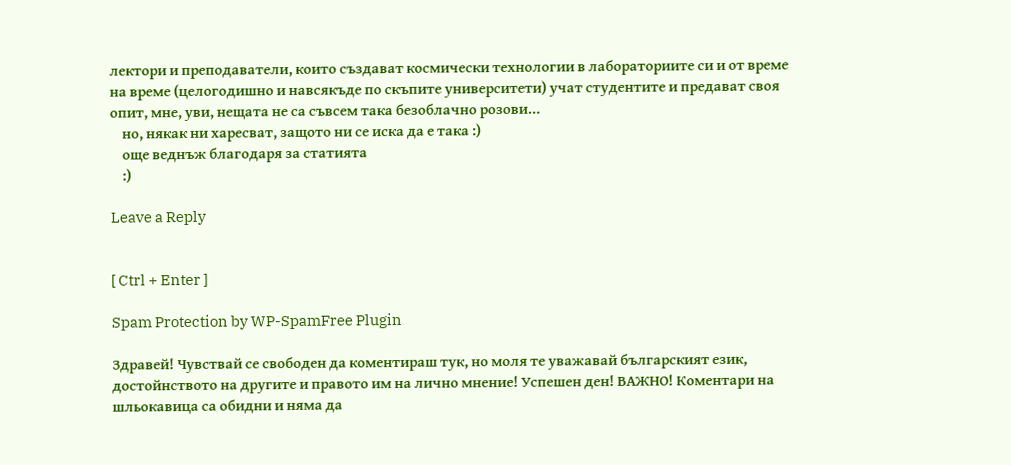лектори и преподаватели, които създават космически технологии в лабораториите си и от време на време (целогодишно и навсякъде по скъпите университети) учат студентите и предават своя опит, мне, уви, нещата не са съвсем така безоблачно розови…
    но, някак ни харесват, защото ни се иска да е така :)
    още веднъж благодаря за статията
    :)

Leave a Reply


[ Ctrl + Enter ]

Spam Protection by WP-SpamFree Plugin

Здравей! Чувствай се свободен да коментираш тук, но моля те уважавай българският език, достойнството на другите и правото им на лично мнение! Успешен ден! ВАЖНО! Коментари на шльокавица са обидни и няма да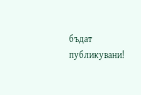бъдат публикувани!